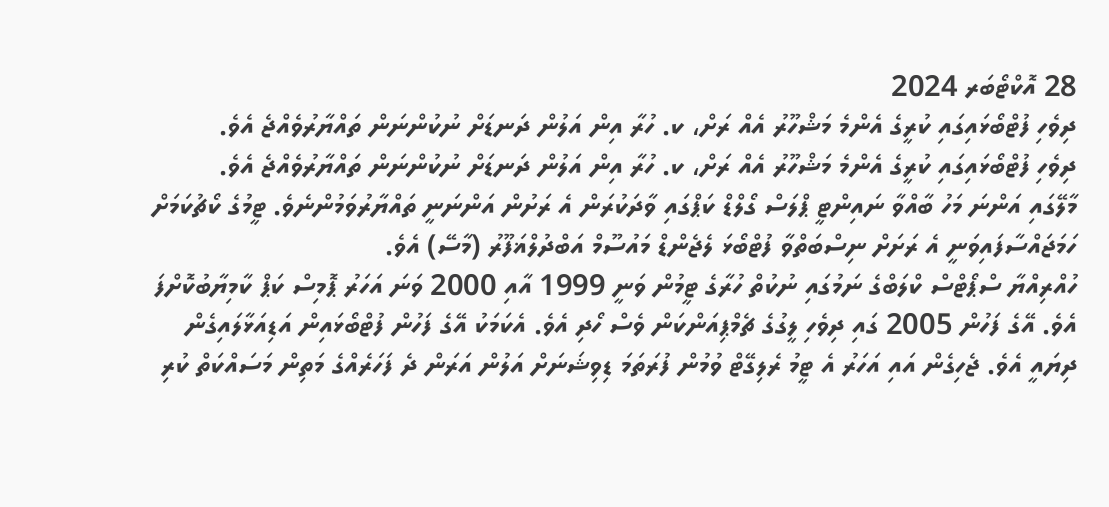28 އޮކްޓޯބަރ 2024
ދިވެހި ފުޓްބޯޅައިގައި ކުރީގެ އެންމެ މަޝްހޫރު އެއް ރަށް، ކ. ހުރާ އިން އަލުން ދަނޑަށް ނުކުންނަން ތައްޔާރުވެއްޖެ އެވެ.
ދިވެހި ފުޓްބޯޅައިގައި ކުރީގެ އެންމެ މަޝްހޫރު އެއް ރަށް، ކ. ހުރާ އިން އަލުން ދަނޑަށް ނުކުންނަން ތައްޔާރުވެއްޖެ އެވެ.
މާލޭގައި އަންނަ މަހު ބާއްވާ ނައިންޓީ ޕްލަސް ގޯލްޑް ކަޕްގައި ވާދަކުރަން އެ ރަށުން އަންނަނީ ތައްޔާރުވަމުންނެވެ. ޓީމުގެ ކޯޗުކަމަށް ހަމަޖައްސާފައިވަނީ އެ ރަށަށް ނިސްބަތްވާ ފުޓްބޯޅަ ލެޖެންޑް މައުސޫމް އަބްދުލްޣަފޫރު (މާސޭ) އެވެ.
ހުއްރިއްޔާ ސްޕޯޓްސް ކްލަބްގެ ނަމުގައި ނުކުތް ހުރާގެ ޓީމުން ވަނީ 1999 އާއި 2000 ވަނަ އަހަރު ޕޮމިސް ކަޕް ކާމިޔާބުކޮށްފަ އެވެ. އޭގެ ފަހުން 2005 ގައި ދިވެހި ލީގުގެ ޗެމްޕިއަންކަން ވެސް ހޯދި އެވެ. އެކަމަކު އޭގެ ފަހުން ފުޓްބޯޅައިން އަޑިއަޅާލައިގެން ދިޔައީ އެވެ. ޖެހިގެން އައި އަހަރު އެ ޓީމު ރެލިގޭޓް ވުމުން ފުރަތަމަ ޑިވިޝަނަށް އަލުން އަރަން ދެ ފަހަރެއްގެ މަތިން މަސައްކަތް ކުރި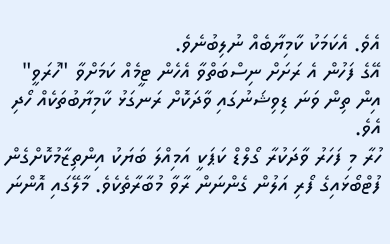އެވެ. އެކަމަކު ކާމިޔާބެއް ނުލިބުނެވެ.
އޭގެ ފަހުން އެ ރަށަށް ނިސްބަތްވާ އެހެން ޓީމެއް ކަމަށްވާ "ހުރަވީ" އިން ތިން ވަނަ ޑިވިޝަނުގައި ވާދަކޮށް ރަނގަޅު ކާމިޔާބުތަކެއް ހޯދި އެވެ.
ހުރާ މި ފަހަރު ވާދަކުރާ ގޯލްޑް ކަޕަކީ އަމިއްލަ ބަޔަކު އިންތިޒާމުކޮށްގެން ފުޓްބޯޅައިގެ ފޯރި އަލުން ގެންނަން ރާވާ މުބާރާތެކެވެ. މާލޭގައި އޮންނަ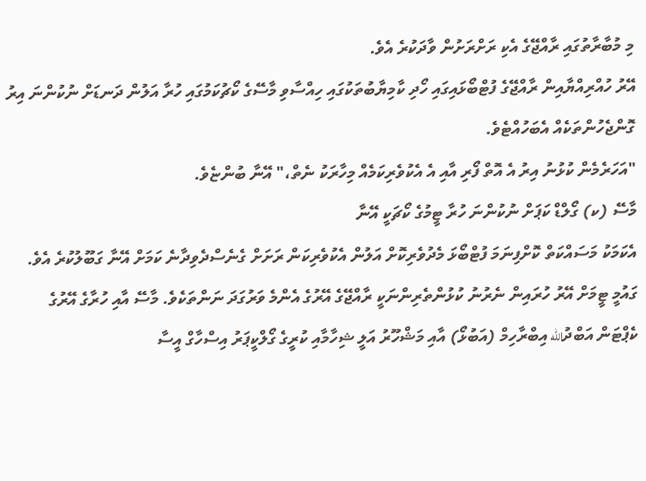މި މުބާރާތުގައި ރާއްޖޭގެ އެކި ރަށްރަށުން ވާދަކުރެ އެވެ.
އޭރު ހުއްރިއްޔާއިން ރާއްޖޭގެ ފުޓްބޯޅައިގައި ހޯދި ކާމިޔާބުތަކުގައި ހިއްސާވި މާސޭގެ ކޯޗުކަމުގައި ހުރާ އަލުން ދަނޑަށް ނުކުންނަ އިރު ގޮންޖެހުންތަކެއް އެބަހުއްޓެވެ.
"އަހަރެމެން ކުޅުނު އިރު އެ އޮތް ފޯރި އާއި އެ އެކުވެރިކަމެއް މިހާރަކު ނެތް،" އޭނާ ބުންޏެވެ.
މާސޭ (ކ) ގޯލްޑް ކަޕަށް ނުކުންނަ ހުރާ ޓީމުގެ ކޯޗަކީ އޭނާ
އެކަމަކު މަސައްކަތް ކޮށްފިނަމަ ފުޓްބޯޅަ މެދުވެރިކޮށް އަލުން އެކުވެރިކަން ރަށަށް ގެނެސްދެވިދާނެ ކަމަށް އޭނާ ގަބޫލުކުރެ އެވެ.
ގައުމީ ޓީމަށް އޭރު ހުރައިން ނެރުނު ކުޅުންތެރިންނަކީ ރާއްޖޭގެ އޭރުގެ އެންމެ ވަރުގަދަ ނަންތަކެވެ. މާސޭ އާއި ހުރާގެ އޭރުގެ ކެޕްޓަން އަބްދުالله އިބްރާހިމް (އަބުޅޯ) އާއި މަޝްހޫރު އަލީ ޝިހާމާއި ކުރީގެ ގޯލްކީޕަރު އިސްހާގް އީސާ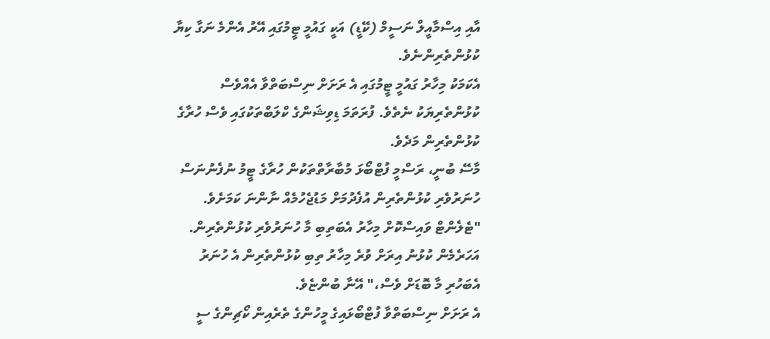އާއި އިސްމާއީލް ނަސީމް (ކޭޑީ) އަކީ ގައުމީ ޓީމުގައި އޭރު އެންމެ ނަގާ ކިޔާ ކުޅުންތެރިންނެވެ.
އެކަމަކު މިހާރު ގައުމީ ޓީމުގައި އެ ރަށަށް ނިސްބަތްވާ އެއްވެސް ކުޅުންތެރިޔަކު ނެތެވެ. ފުރަތަމަ ޑިވިޝަންގެ ކްލަބްތަކުގައި ވެސް ހުރާގެ ކުޅުންތެރިން މަދެވެ.
މާސޭ ބުނީ، ރަސްމީ ފުޓްބޯޅަ މުބާރާތްތަކުން ހުރާގެ ޓީމު ނުފެނުނަސް ހުނަރުވެރި ކުޅުންތެރިން އުފެދުމަށް މަޑުޖެހުމެއް ނާންނަ ކަމަށެވެ.
"ޓެލެންޓް ވައިސްކޮށް މިހާރު އެބަތިބި މާ ހުނަރުވެރި ކުޅުންތެރިން. އަހަރެމެން ކުޅުނު އިރަށް ވުރެ މިހާރު ތިބި ކުޅުންތެރިން އެ ހުނަރު އެބަހުރި މާ ބޮޑަށް ވެސް،" އޭނާ ބުންޏެވެ.
އެ ރަށަށް ނިސްބަތްވާ ފުޓްބޯޅައިގެ މީހުންގެ ތެރެއިން ކޯޗިންގެ ސީ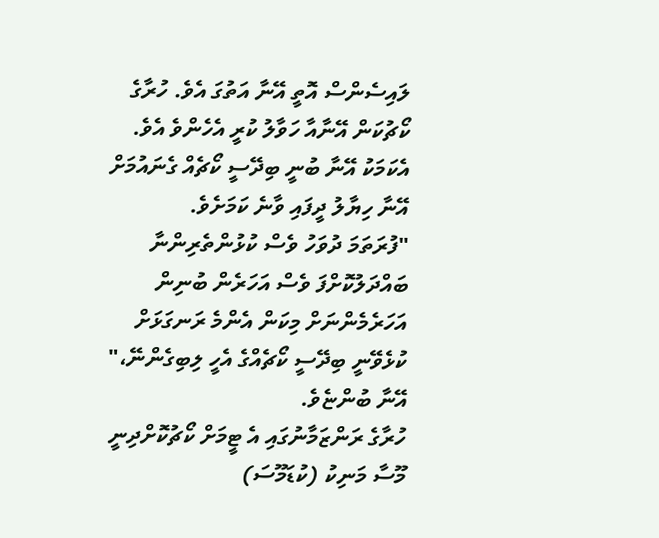ލައިސެންސް އޮތީ އޭނާ އަތުގަ އެވެ. ހުރާގެ ކޯޗުކަން އޭނާއާ ހަވާލު ކުރީ އެހެންވެ އެވެ. އެކަމަކު އޭނާ ބުނީ ބިދޭސީ ކޯޗެއް ގެނައުމަށް އޭނާ ހިޔާލު ދީފައި ވާނެ ކަމަށެވެ.
"ފުރަތަމަ ދުވަހު ވެސް ކުޅުންތެރިންނާ ބައްދަލުކޮށްފަ ވެސް އަހަރެން ބުނިން އަހަރެމެންނަށް މިކަން އެންމެ ރަނގަޅަށް ކުޅެވޭނީ ބިދޭސީ ކޯޗެއްގެ އެހީ ލިބިގެންނޭ،" އޭނާ ބުންޏެވެ.
ހުރާގެ ރަންޒަމާނުގައި އެ ޓީމަށް ކޯޗުކޮށްދިނީ މޫސާ މަނިކު (ކުޑަމޫސަ)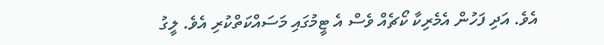އެވެ. އަދި ފަހުން އެމެރިކާ ކޯޗެއް ވެސް އެ ޓީމުގައި މަސައްކަތްކުރި އެވެ. ލީގު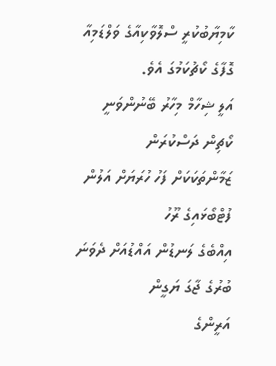ކާމިޔާބުކުރީ ސްލޮވާކިއާގެ ވަލްޑަމިއާ ގޮފާގެ ކޯޗުކަމުގަ އެވެ.
އަލީ ޝިހާމް މިހާރު ބޭނުންވަނީ ކޯޗިން ދަސްކުރަން
ޒަމާންތަކަކަށް ފަހު ހުރަޔަށް އަލުން ފުޓްބޯޅައިގެ ރޫހު
އިއްބެގެ ލަނޑުން އައްޑުއަށް ދެވަނަ ބުރުގެ ޖާގަ ޔަގީން
އަރީންގެ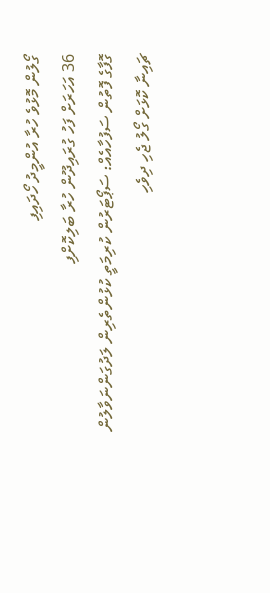ގޯލުން މޮޅުވެ ހުރާ އުންމީދު ހޯދައިފި
36 އަހަރަށް ފަހު ގުރައިދޫން ހުރާ ބަލިކޮށްފި
ގޮފާގެ ފޮތުން ސަފުހާއެއް: ސަޕޯޓަރުން ކުރިމަތީ ކުޅުންތެރިން ލަދުގަންނަވާލުން
ޗައިނާ ކޮޅަށް ގޯލު ޖެހި ދިވެހި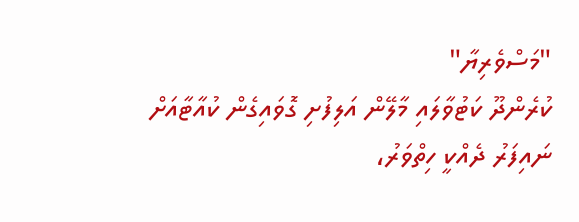"މަސްވެރިޔާ"
ކުރެންދޫ ކަޓުވާލައި މާލޭން އަލިފުށި ގޮވައިގެން ކުއާޓާއަށް
ނައިފަރު ދެއްކީ ހިތްވަރު،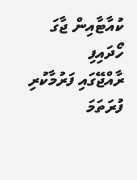ކުއާޓާއިން ޖާގަ ހޯދައިފި
ރާއްޖޭގައި ފަރުމާކުރި ފުރަތަމަ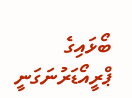ބޯޅައިގެ ޕްރީއޯޑަރުނަގަނީ